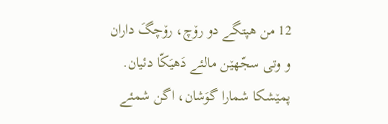12 من هپتگے دو رۆچ، رۆچگَ داران و وتی سجّهێن مالئے دَهیَکّا دئیان.
پمێشکا شمارا گوَشان، اگن شمئے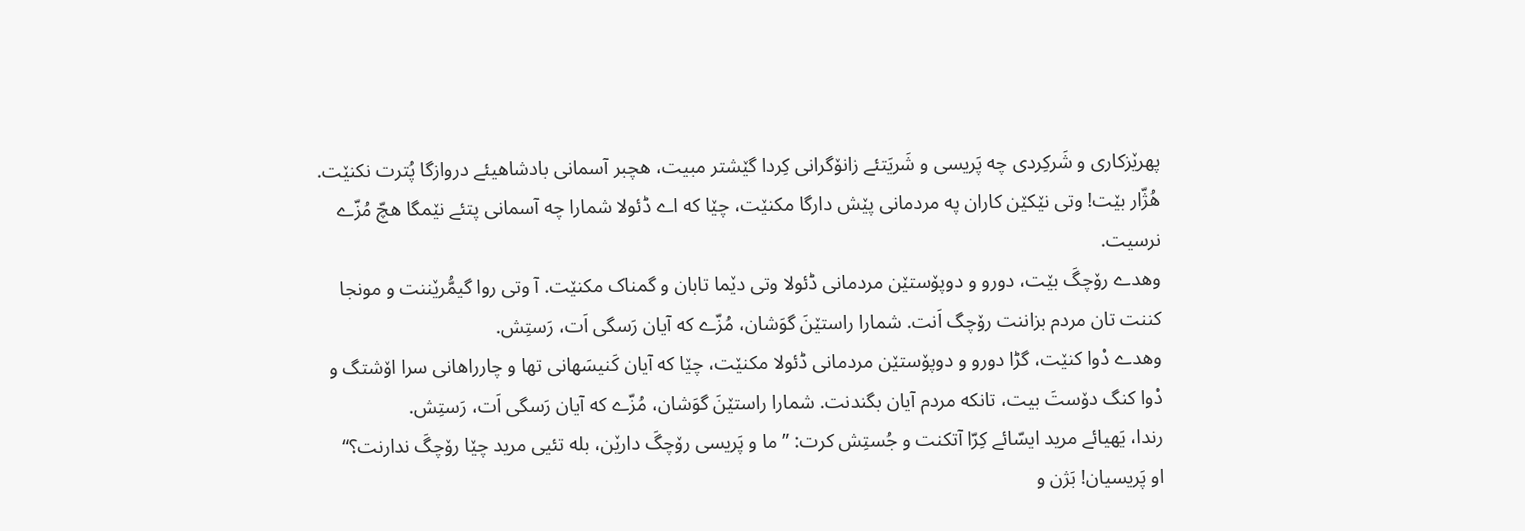پهرێزکاری و شَرکِردی چه پَریسی و شَریَتئے زانۆگرانی کِردا گێشتر مبیت، هچبر آسمانی بادشاهیئے دروازگا پُترت نکنێت.
هُژّار بێت! وتی نێکێن کاران په مردمانی پێش دارگا مکنێت، چێا که اے ڈئولا شمارا چه آسمانی پتئے نێمگا هچّ مُزّے نرسیت.
وهدے رۆچگَ بێت، دورو و دوپۆستێن مردمانی ڈئولا وتی دێما تابان و گمناک مکنێت. آ وتی روا گیمُّرێننت و مونجا کننت تان مردم بزاننت رۆچگ اَنت. شمارا راستێنَ گوَشان، مُزّے که آیان رَسگی اَت، رَستِش.
وهدے دْوا کنێت، گڑا دورو و دوپۆستێن مردمانی ڈئولا مکنێت، چێا که آیان کَنیسَهانی تها و چارراهانی سرا اۆشتگ و دْوا کنگ دۆستَ بیت، تانکه مردم آیان بگندنت. شمارا راستێنَ گوَشان، مُزّے که آیان رَسگی اَت، رَستِش.
رندا، یَهیائے مرید ایسّائے کِرّا آتکنت و جُستِش کرت: ”ما و پَریسی رۆچگَ دارێن، بله تئیی مرید چێا رۆچگَ ندارنت؟“
او پَریسیان! بَژن و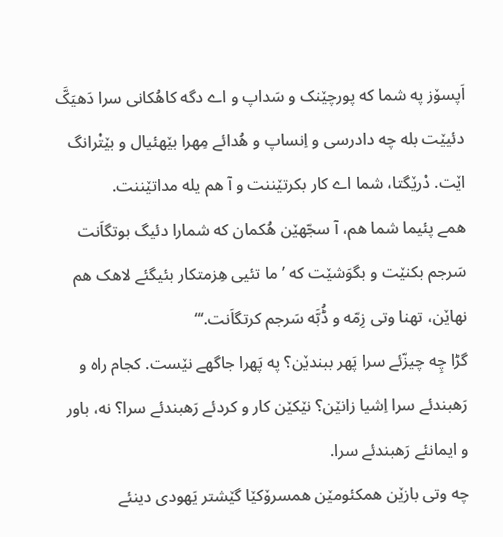اَپسۆز په شما که پورچێنک و سَداپ و اے دگه کاهُکانی سرا دَهیَکَّ دئیێت بله چه دادرسی و اِنساپ و هُدائے مِهرا بێهئیال و بێتْرانگ اێت. دْرێگتا، شما اے کار بکرتێننت و آ هم یله مداتێننت.
همے پئیما شما هم، آ سجّهێن هُکمان که شمارا دئیگ بوتگاَنت سَرجم بکنێت و بگوَشێت که ’ما تئیی هِزمتکار بئیگئے لاهک هم نهاێن، تهنا وتی زِمّه و ڈُبَّه سَرجم کرتگاَنت.‘“
گڑا چِه چیزّئے سرا پَهر ببندێن؟ په پَهرا جاگهے نێست. کجام راه و رَهبندئے سرا اِشیا زانێن؟ نێکێن کار و کردئے رَهبندئے سرا؟ نه، باور و ایمانئے رَهبندئے سرا.
چه وتی بازێن همکئومێن همسرۆکێا گێشتر یَهودی دینئے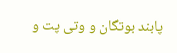پابند بوتگان و وتی پت و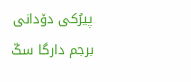پیرُکی دۆدانی برجم دارگا سکّ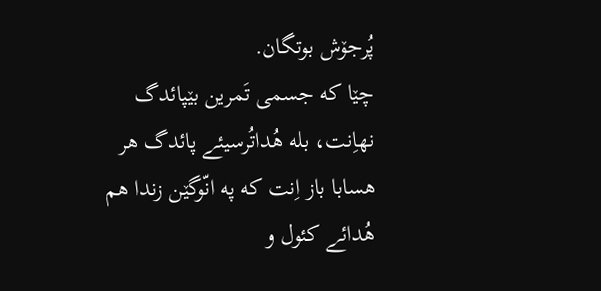پُرجۆش بوتگان.
چێا که جسمی تَمرین بێپائدگ نهاِنت، بله هُداتُرسیئے پائدگ هر هسابا باز اِنت که په انّوگێن زندا هم هُدائے کئول و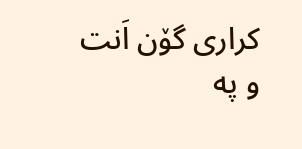کراری گۆن اَنت و په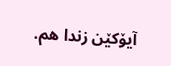آیۆکێن زندا هم.